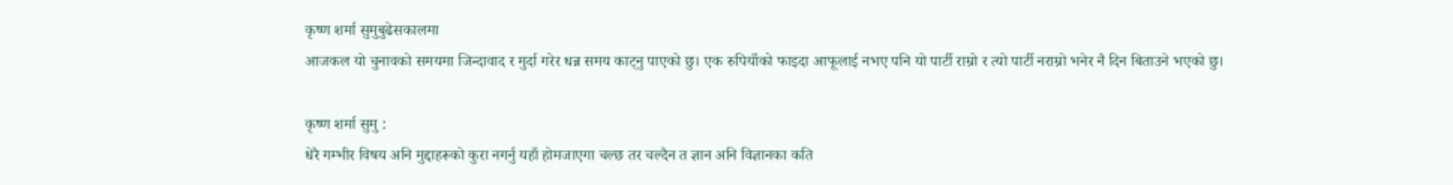कृष्ण शर्मा सुमुबुढेसकालमा
आजकल यो चुनावको समयमा जिन्दावाद र मुर्दा गरेर धन्न समय काट्नु पाएको छु। एक रुपियाँको फाइदा आफूलाई नभए पनि यो पार्टी राम्रो र त्यो पार्टी नराम्रो भनेर नै दिन बिताउने भएको छु।

कृष्ण शर्मा सुमु :
धेरै गम्भीर विषय अनि मुद्दाहरूको कुरा नगर्नु यहाँ होमजाएगा चल्छ तर चल्दैन त ज्ञान अनि विज्ञानका कति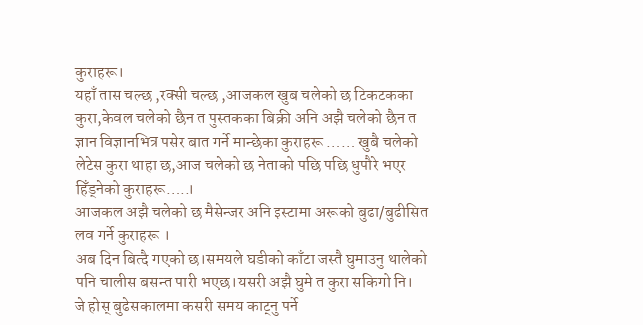कुराहरू।
यहाँ तास चल्छ ,रक्सी चल्छ ,आजकल खुब चलेको छ टिकटकका कुरा,केवल चलेको छैन त पुस्तकका बिक्री अनि अझै चलेको छैन त ज्ञान विज्ञानभित्र पसेर बात गर्ने मान्छेका कुराहरू …… खुबै चलेको लेटेस कुरा थाहा छ,आज चलेको छ नेताको पछि पछि धुपौरे भएर हिँड्नेको कुराहरू…..।
आजकल अझै चलेको छ मैसेन्जर अनि इस्टामा अरूको बुढा/बुढीसित लव गर्ने कुराहरू ।
अब दिन बित्दै गएको छ।समयले घडीको काँटा जस्तै घुमाउनु थालेको पनि चालीस बसन्त पारी भएछ।यसरी अझै घुमे त कुरा सकिगो नि।
जे होस् बुढेसकालमा कसरी समय काट्नु पर्ने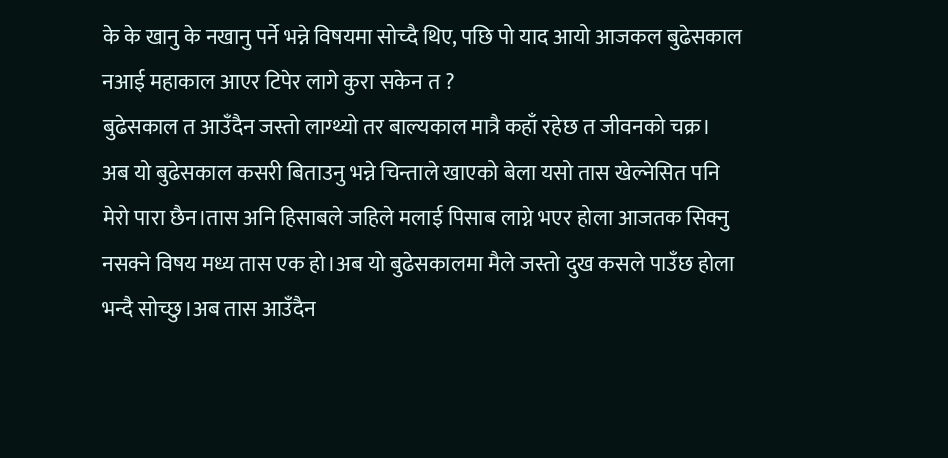के के खानु के नखानु पर्ने भन्ने विषयमा सोच्दै थिए, पछि पो याद आयो आजकल बुढेसकाल नआई महाकाल आएर टिपेर लागे कुरा सकेन त ?
बुढेसकाल त आउँदैन जस्तो लाग्थ्यो तर बाल्यकाल मात्रै कहाँ रहेछ त जीवनको चक्र।
अब यो बुढेसकाल कसरी बिताउनु भन्ने चिन्ताले खाएको बेला यसो तास खेल्नेसित पनि मेरो पारा छैन।तास अनि हिसाबले जहिले मलाई पिसाब लाग्ने भएर होला आजतक सिक्नु नसक्ने विषय मध्य तास एक हो।अब यो बुढेसकालमा मैले जस्तो दुख कसले पाउँछ होला भन्दै सोच्छु।अब तास आउँदैन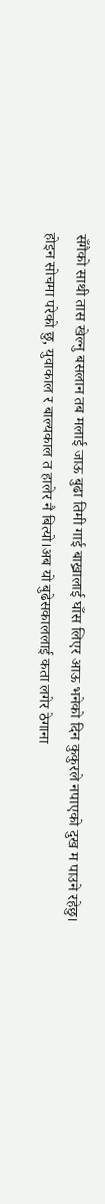सँगैको साथी तास खेल्नु बसलान तब मलाई जाऊ बुढा तिमी गाई बाख्रालाई घाँस लिएर आऊ भनेको दिन कुकुरले नपाएको दुख म पाउने रहेछु।
होइन सोचमा परेको छु, युवाकाल र बाल्यकाल त हालेर नै बित्यो।अब यो बुढेसकाललाई कता लगेर ठेगाना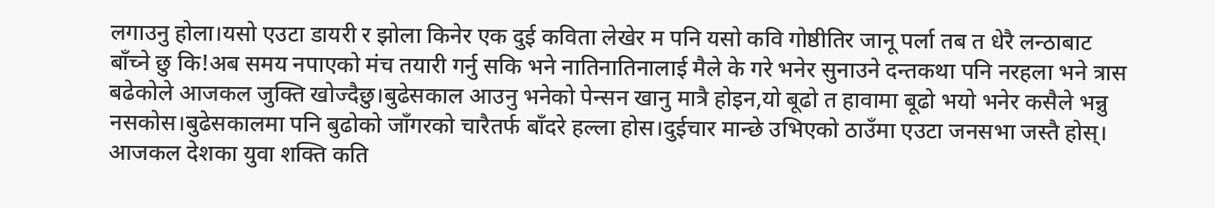लगाउनु होला।यसो एउटा डायरी र झोला किनेर एक दुई कविता लेखेर म पनि यसो कवि गोष्ठीतिर जानू पर्ला तब त धेरै लन्ठाबाट बाँच्ने छु कि!अब समय नपाएको मंच तयारी गर्नु सकि भने नातिनातिनालाई मैले के गरे भनेर सुनाउने दन्तकथा पनि नरहला भने त्रास बढेकोले आजकल जुक्ति खोज्दैछु।बुढेसकाल आउनु भनेको पेन्सन खानु मात्रै होइन,यो बूढो त हावामा बूढो भयो भनेर कसैले भन्नु नसकोस।बुढेसकालमा पनि बुढोको जाँगरको चारैतर्फ बाँदरे हल्ला होस।दुईचार मान्छे उभिएको ठाउँमा एउटा जनसभा जस्तै होस्।
आजकल देशका युवा शक्ति कति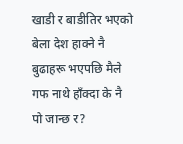खाडी र बाडीतिर भएको बेला देश हाक्ने नै बुढाहरू भएपछि मैले गफ नाथे हाँक्दा के नै पो जान्छ र?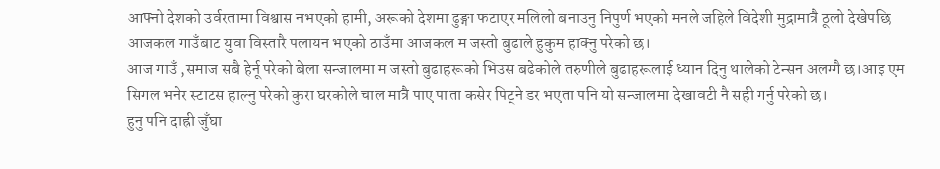आफ्नो देशको उर्वरतामा विश्वास नभएको हामी, अरूको देशमा ढुङ्गा फटाएर मलिलो बनाउनु निपुर्ण भएको मनले जहिले विदेशी मुद्रामात्रै ठूलो देखेपछि आजकल गाउँबाट युवा विस्तारै पलायन भएको ठाउँमा आजकल म जस्तो बुढाले हुकुम हाक्नु परेको छ।
आज गाउँ ,समाज सबै हेर्नू परेको बेला सन्जालमा म जस्तो बुढाहरूको भिउस बढेकोले तरुणीले बुढाहरूलाई ध्यान दिनु थालेको टेन्सन अलग्गै छ।आइ एम सिगल भनेर स्टाटस हाल्नु परेको कुरा घरकोले चाल मात्रै पाए पाता कसेर पिट्ने डर भएता पनि यो सन्जालमा देखावटी नै सही गर्नु परेको छ।
हुनु पनि दाह्री जुँघा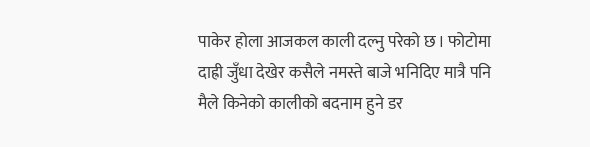पाकेर होला आजकल काली दल्नु परेको छ। फोटोमा दाह्री जुँधा देखेर कसैले नमस्ते बाजे भनिदिए मात्रै पनि मैले किनेको कालीको बदनाम हुने डर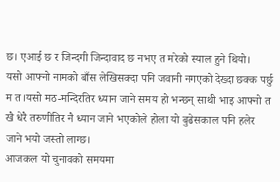छ। एआई छ र जिन्दगी जिन्दावाद छ नभए त मरेको स्याल हुने थियो।
यसो आफ्नो नामको बाँस लेखिसक्दा पनि जवानी नगएको देख्दा छक्क पर्छु म त।यसो मठ-मन्दिरतिर ध्यान जाने समय हो भन्छन् साथी भाइ आफ्नो त खै धेरै तरुणीतिर नै ध्यान जाने भएकोले होला यो बुढेसकाल पनि हलेर जाने भयो जस्तो लाग्छ।
आजकल यो चुनावको समयमा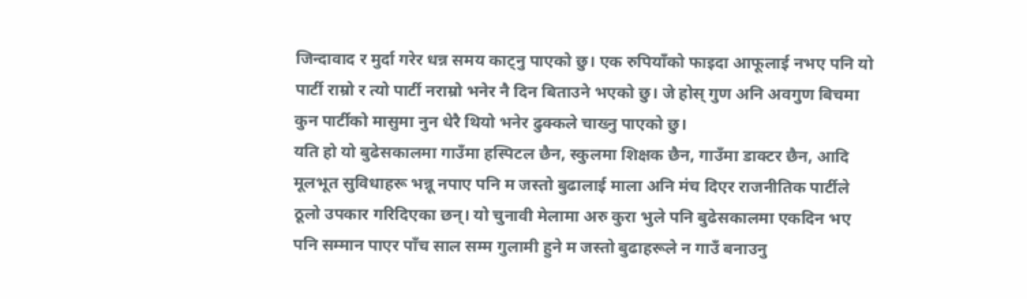जिन्दावाद र मुर्दा गरेर धन्न समय काट्नु पाएको छु। एक रुपियाँको फाइदा आफूलाई नभए पनि यो पार्टी राम्रो र त्यो पार्टी नराम्रो भनेर नै दिन बिताउने भएको छु। जे होस् गुण अनि अवगुण बिचमा कुन पार्टीको मासुमा नुन धेरै थियो भनेर ढुक्कले चाख्नु पाएको छु।
यति हो यो बुढेसकालमा गाउँमा हस्पिटल छैन, स्कुलमा शिक्षक छैन, गाउँमा डाक्टर छैन, आदि मूलभूत सुविधाहरू भन्नू नपाए पनि म जस्तो बुढालाई माला अनि मंच दिएर राजनीतिक पार्टीले ठूलो उपकार गरिदिएका छन्। यो चुनावी मेलामा अरु कुरा भुले पनि बुढेसकालमा एकदिन भए पनि सम्मान पाएर पाँच साल सम्म गुलामी हुने म जस्तो बुढाहरूले न गाउँ बनाउनु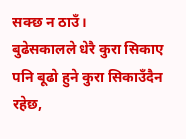सक्छ न ठाउँ।
बुढेसकालले धेरै कुरा सिकाए पनि बूढो हुने कुरा सिकाउँदैन रहेछ,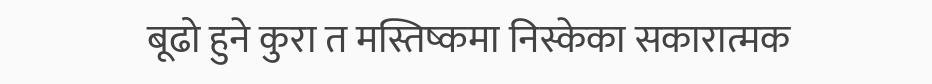बूढो हुने कुरा त मस्तिष्कमा निस्केका सकारात्मक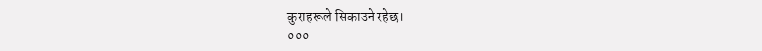कुराहरूले सिकाउने रहेछ।
०००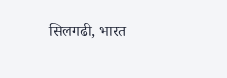सिलगढी, भारत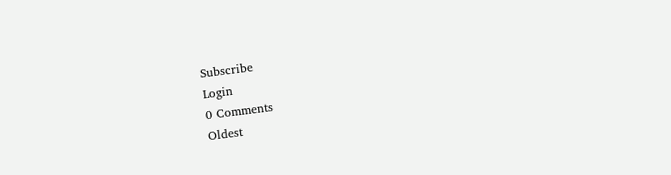Subscribe
Login
0 Comments
Oldest